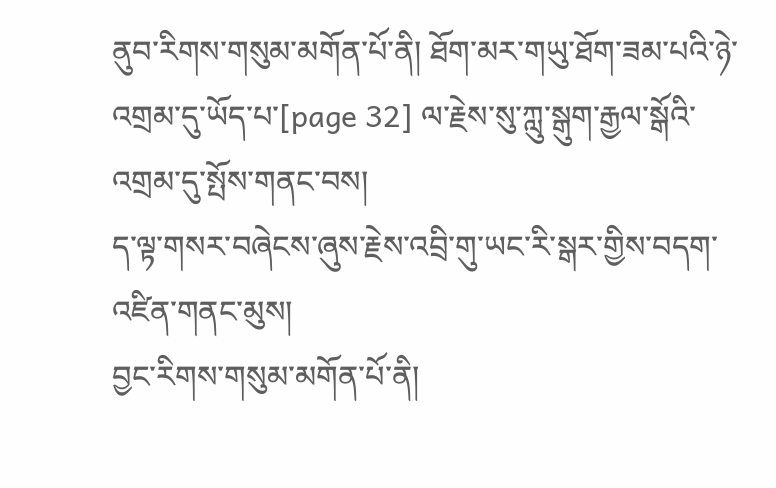ནུབ་རིགས་གསུམ་མགོན་པོ་ནི། ཐོག་མར་གཡུ་ཐོག་ཟམ་པའི་ཉེ་འགྲམ་དུ་ཡོད་པ་[page 32] ལ་རྗེས་སུ་ཀླུ་སྒུག་རྒྱལ་སྒོའི་འགྲམ་དུ་སྤོས་གནང་བས།
ད་ལྟ་གསར་བཞེངས་ཞུས་རྗེས་འབྲི་གུ་ཡང་རི་སྒར་གྱིས་བདག་འཛིན་གནང་མུས།
བྱང་རིགས་གསུམ་མགོན་པོ་ནི།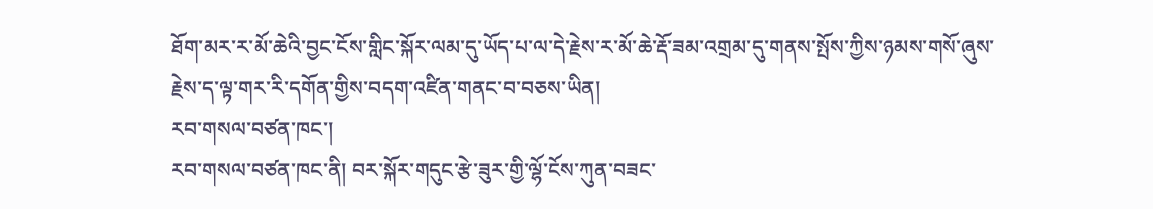ཐོག་མར་ར་མོ་ཆེའི་བྱང་ངོས་གླིང་སྐོར་ལམ་དུ་ཡོད་པ་ལ་དེ་རྗེས་ར་མོ་ཆེ་རྡོ་ཟམ་འགྲམ་དུ་གནས་སྤོས་ཀྱིས་ཉམས་གསོ་ཞུས་རྗེས་ད་ལྟ་གར་རི་དགོན་གྱིས་བདག་འཛིན་གནང་བ་བཅས་ཡིན།
རབ་གསལ་བཙན་ཁང་།
རབ་གསལ་བཙན་ཁང་ནི། བར་སྐོར་གདུང་རྩེ་ཟུར་གྱི་ལྷོ་ངོས་ཀུན་བཟང་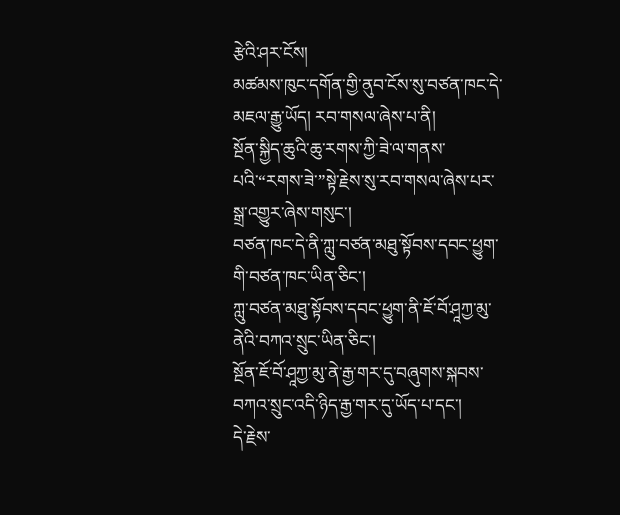རྩེའི་ཤར་ངོས།
མཚམས་ཁུང་དགོན་གྱི་ནུབ་ངོས་སུ་བཙན་ཁང་དེ་མཇལ་རྒྱུ་ཡོད། རབ་གསལ་ཞེས་པ་ནི།
སྔོན་སྐྱིད་ཆུའི་ཆུ་རགས་ཀྱི་ཟེ་ལ་གནས་པའི་“རགས་ཟེ་”སྟེ་རྗེས་སུ་རབ་གསལ་ཞེས་པར་སྒྲ་འགྱུར་ཞེས་གསུང་།
བཙན་ཁང་དེ་ནི་ཀླུ་བཙན་མཐུ་སྟོབས་དབང་ཕྱུག་གི་བཙན་ཁང་ཡིན་ཅིང་།
ཀླུ་བཙན་མཐུ་སྟོབས་དབང་ཕྱུག་ནི་ཇོ་བོ་ཤཱཀྱ་མུ་ནེའི་བཀའ་སྲུང་ཡིན་ཅིང་།
སྔོན་ཇོ་བོ་ཤཱཀྱ་མུ་ནེ་རྒྱ་གར་དུ་བཞུགས་སྐབས་བཀའ་སྲུང་འདི་ཉིད་རྒྱ་གར་དུ་ཡོད་པ་དང་།
དེ་རྗེས་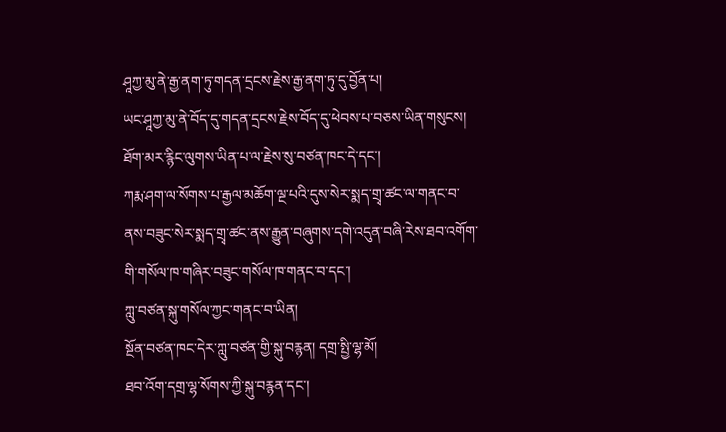ཤཱཀྱ་མུ་ནེ་རྒྱ་ནག་ཏུ་གདན་དྲངས་རྗེས་རྒྱ་ནག་ཏུ་དུ་བྱོན་པ།
ཡང་ཤཱཀྱ་མུ་ནེ་བོད་དུ་གདན་དྲངས་རྗེས་བོད་དུ་ཕེབས་པ་བཅས་ཡིན་གསུངས།
ཐོག་མར་རྙིང་ལུགས་ཡིན་པ་ལ་རྗེས་སུ་བཙན་ཁང་དེ་དང་།
ཀརྨ་ཤག་ལ་སོགས་པ་རྒྱལ་མཆོག་ལྔ་པའི་དུས་སེར་སྨད་གྲྭ་ཚང་ལ་གནང་བ་ནས་བཟུང་སེར་སྨད་གྲྭ་ཚང་ནས་རྒྱུན་བཞུགས་དགེ་འདུན་བཞི་རེས་ཐབ་འགོག་གི་གསོལ་ཁ་གཞིར་བཟུང་གསོལ་ཁ་གནང་བ་དང་།
ཀླུ་བཙན་སྐུ་གསོལ་ཀྱང་གནང་བ་ཡིན།
སྔོན་བཙན་ཁང་དེར་ཀླུ་བཙན་གྱི་སྐུ་བརྙན། དགྲ་སྤྱི་ལྷ་མོ།
ཐབ་འོག་དགྲ་ལྷ་སོགས་ཀྱི་སྐུ་བརྙན་དང་།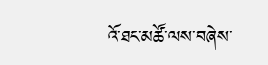འོ་ཐང་མཚོ་ལས་བཞེས་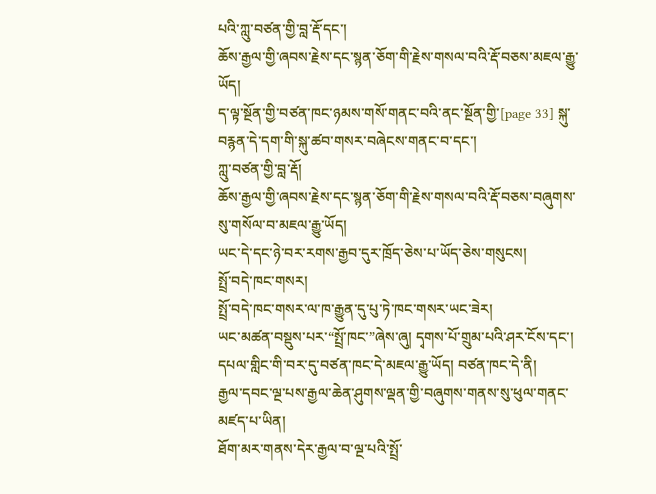པའི་ཀླུ་བཙན་གྱི་བླ་རྡོ་དང་།
ཆོས་རྒྱལ་གྱི་ཞབས་རྗེས་དང་སྙན་ཅོག་གི་རྗེས་གསལ་བའི་རྡོ་བཅས་མཇལ་རྒྱུ་ཡོད།
ད་ལྟ་སྔོན་གྱི་བཙན་ཁང་ཉམས་གསོ་གནང་བའི་ནང་སྔོན་གྱི་[page 33] སྐུ་བརྙན་དེ་དག་གི་སྐུ་ཚབ་གསར་བཞེངས་གནང་བ་དང་།
ཀླུ་བཙན་གྱི་བླ་རྡོ།
ཆོས་རྒྱལ་གྱི་ཞབས་རྗེས་དང་སྙན་ཅོག་གི་རྗེས་གསལ་བའི་རྡོ་བཅས་བཞུགས་སུ་གསོལ་བ་མཇལ་རྒྱུ་ཡོད།
ཡང་དེ་དང་ཉེ་བར་རགས་རྒྱབ་དུར་ཁྲོད་ཅེས་པ་ཡོད་ཅེས་གསུངས།
སྤྲོ་བདེ་ཁང་གསར།
སྤྲོ་བདེ་ཁང་གསར་ལ་ཁ་རྒྱུན་དུ་པུ་ཏེ་ཁང་གསར་ཡང་ཟེར།
ཡང་མཚན་བསྡུས་པར་“སྤྲོ་ཁང་”ཞེས་ཞུ། དྭགས་པོ་གྲུམ་པའི་ཤར་ངོས་དང་།
དཔལ་གླིང་གི་བར་དུ་བཙན་ཁང་དེ་མཇལ་རྒྱུ་ཡོད། བཙན་ཁང་དེ་ནི།
རྒྱལ་དབང་ལྔ་པས་རྒྱལ་ཆེན་ཤུགས་ལྡན་གྱི་བཞུགས་གནས་སུ་ཕུལ་གནང་མཛད་པ་ཡིན།
ཐོག་མར་གནས་དེར་རྒྱལ་བ་ལྔ་པའི་སྤྲོ་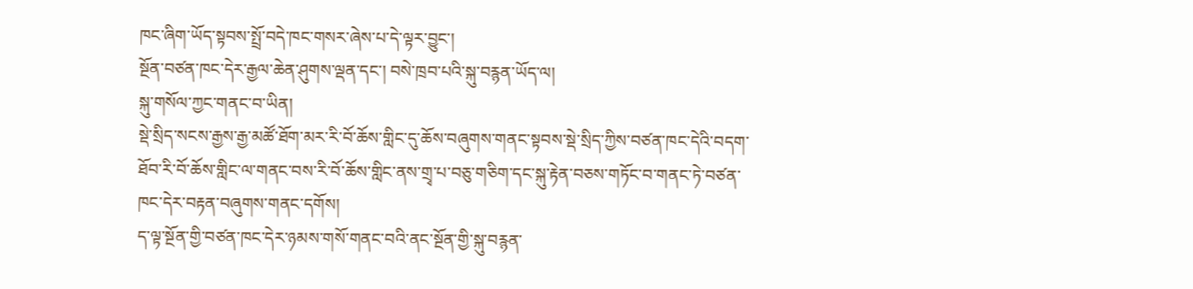ཁང་ཞིག་ཡོད་སྟབས་སྤྲོ་བདེ་ཁང་གསར་ཞེས་པ་དེ་ལྟར་བྱུང་།
སྔོན་བཙན་ཁང་དེར་རྒྱལ་ཆེན་ཤུགས་ལྡན་དང་། བསེ་ཁྲབ་པའི་སྐུ་བརྙན་ཡོད་ལ།
སྐུ་གསོལ་ཀྱང་གནང་བ་ཡིན།
སྡེ་སྲིད་སངས་རྒྱས་རྒྱ་མཚོ་ཐོག་མར་རི་བོ་ཆོས་གླིང་དུ་ཆོས་བཞུགས་གནང་སྟབས་སྡེ་སྲིད་ཀྱིས་བཙན་ཁང་དེའི་བདག་ཐོབ་རི་བོ་ཆོས་གླིང་ལ་གནང་བས་རི་བོ་ཆོས་གླིང་ནས་གྲྭ་པ་བཅུ་གཅིག་དང་སྐུ་རྟེན་བཅས་གཏོང་བ་གནང་ཏེ་བཙན་ཁང་དེར་བརྟན་བཞུགས་གནང་དགོས།
ད་ལྟ་སྔོན་གྱི་བཙན་ཁང་དེར་ཉམས་གསོ་གནང་བའི་ནང་སྔོན་གྱི་སྐུ་བརྙན་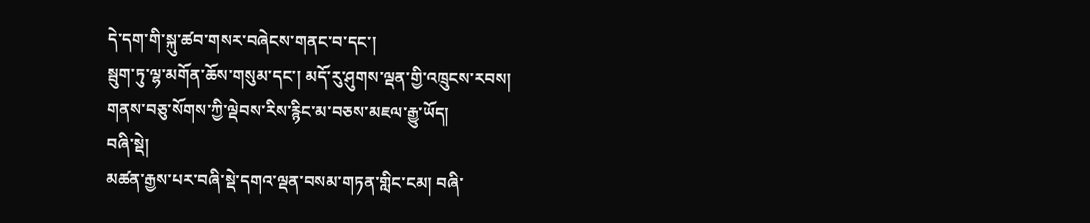དེ་དག་གི་སྐུ་ཚབ་གསར་བཞེངས་གནང་བ་དང་།
སྦུག་ཏུ་ལྷ་མགོན་ཆོས་གསུམ་དང་། མདོ་རུ་ཤུགས་ལྡན་གྱི་འཁྲུངས་རབས།
གནས་བཅུ་སོགས་ཀྱི་ལྡེབས་རིས་རྙིང་མ་བཅས་མཇལ་རྒྱུ་ཡོད།
བཞི་སྡེ།
མཚན་རྒྱས་པར་བཞི་སྡེ་དགའ་ལྡན་བསམ་གཏན་གླིང་ངམ། བཞི་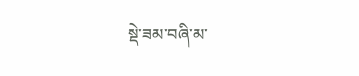སྡེ་ཟམ་བཞི་མ་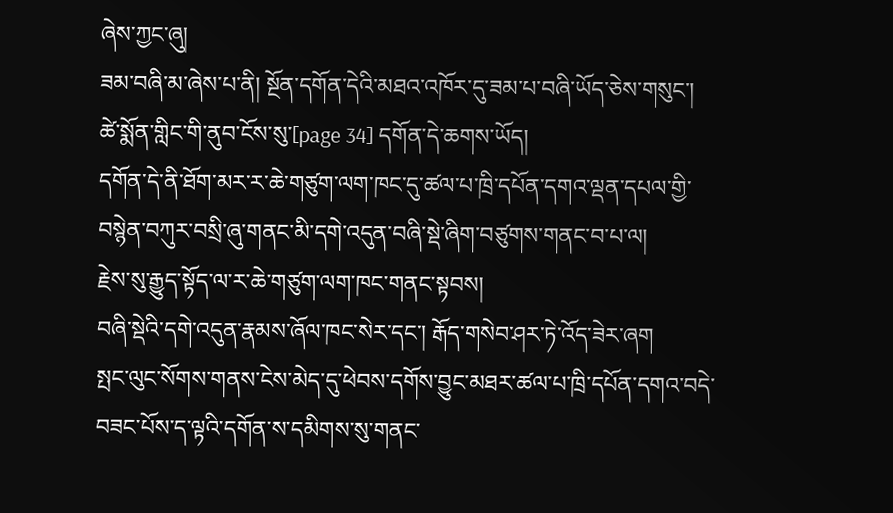ཞེས་ཀྱང་ཞུ།
ཟམ་བཞི་མ་ཞེས་པ་ནི། སྔོན་དགོན་དེའི་མཐའ་འཁོར་དུ་ཟམ་པ་བཞི་ཡོད་ཅེས་གསུང་།
ཚེ་སྨོན་གླིང་གི་ནུབ་ངོས་སུ་[page 34] དགོན་དེ་ཆགས་ཡོད།
དགོན་དེ་ནི་ཐོག་མར་ར་ཆེ་གཙུག་ལག་ཁང་དུ་ཚལ་པ་ཁྲི་དཔོན་དགའ་ལྡན་དཔལ་གྱི་བསྙེན་བཀུར་བསྲི་ཞུ་གནང་མི་དགེ་འདུན་བཞི་སྡེ་ཞིག་བཙུགས་གནང་བ་པ་ལ།
རྗེས་སུ་རྒྱུད་སྟོད་ལ་ར་ཆེ་གཙུག་ལག་ཁང་གནང་སྟབས།
བཞི་སྡེའི་དགེ་འདུན་རྣམས་ཞོལ་ཁང་སེར་དང་། རྒོད་གསེབ་ཤར་ཏེ་འོད་ཟེར་ཞག
སྤང་ལུང་སོགས་གནས་ངེས་མེད་དུ་ཕེབས་དགོས་བྱུང་མཐར་ཚལ་པ་ཁྲི་དཔོན་དགའ་བདེ་བཟང་པོས་ད་ལྟའི་དགོན་ས་དམིགས་སུ་གནང་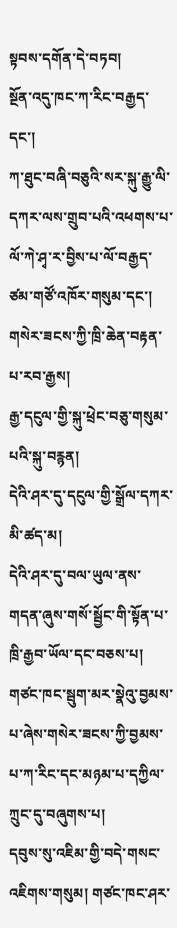སྟབས་དགོན་དེ་བཏབ།
སྔོན་འདུ་ཁང་ཀ་རིང་བརྒྱད་དང་།
ཀ་ཐུང་བཞི་བཅུའི་སར་སྐུ་རྒྱུ་ལི་དཀར་ལས་གྲུབ་པའི་འཕགས་པ་ལོ་ཀེ་ཤྭ་ར་བྱིས་པ་ལོ་བརྒྱད་ཙམ་གཙོ་འཁོར་གསུམ་དང་།
གསེར་ཟངས་ཀྱི་ཁྲི་ཆེན་བརྟན་པ་རབ་རྒྱས།
རྒྱ་དངུལ་གྱི་སྐུ་ཕྲེང་བཅུ་གསུམ་པའི་སྐུ་བརྙན།
དེའི་ཤར་དུ་དངུལ་གྱི་སྒྲོལ་དཀར་མི་ཚད་མ།
དེའི་ཤར་དུ་བལ་ཡུལ་ནས་གདན་ཞུས་གསོ་སྦྱོང་གི་སྟོན་པ་ཁྲི་རྒྱབ་ཡོལ་དང་བཅས་པ།
གཙང་ཁང་སྦུག་མར་སྣེའུ་བྱམས་པ་ཞེས་གསེར་ཟངས་ཀྱི་བྱམས་པ་ཀ་རིང་དང་མཉམ་པ་དཀྱིལ་ཀྲུང་དུ་བཞུགས་པ།
དབུས་སུ་འཇིམ་གྱི་བདེ་གསང་འཇིགས་གསུམ། གཙང་ཁང་ཤར་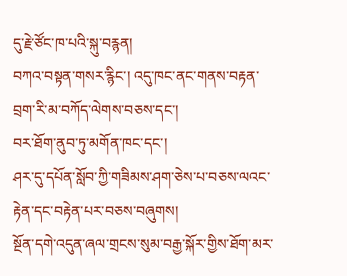དུ་རྗེ་ཙོང་ཁ་པའི་སྐུ་བརྙན།
བཀའ་བསྟན་གསར་རྙིང་། འདུ་ཁང་ནང་གནས་བརྟན་བྲག་རི་མ་བཀོད་ལེགས་བཅས་དང་།
བར་ཐོག་ནུབ་ཏུ་མགོན་ཁང་དང་།
ཤར་དུ་དཔོན་སློབ་ཀྱི་གཟིམས་ཤག་ཅེས་པ་བཅས་ལའང་རྟེན་དང་བརྟེན་པར་བཅས་བཞུགས།
སྔོན་དགེ་འདུན་ཞལ་གྲངས་སུམ་བརྒྱ་སྐོར་གྱིས་ཐོག་མར་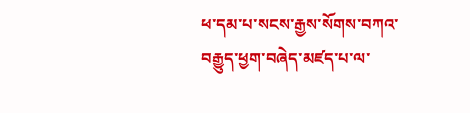ཕ་དམ་པ་སངས་རྒྱས་སོགས་བཀའ་བརྒྱུད་ཕྱག་བཞེད་མཛད་པ་ལ་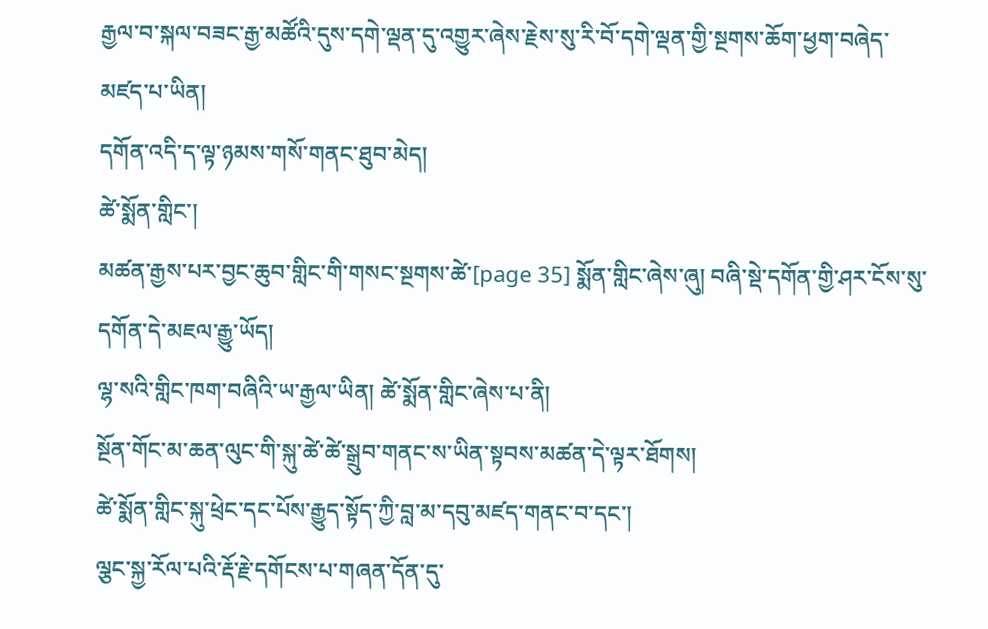རྒྱལ་བ་སྐལ་བཟང་རྒྱ་མཚོའི་དུས་དགེ་ལྡན་དུ་འགྱུར་ཞེས་རྗེས་སུ་རི་བོ་དགེ་ལྡན་གྱི་སྔགས་ཆོག་ཕྱག་བཞེད་མཛད་པ་ཡིན།
དགོན་འདི་ད་ལྟ་ཉམས་གསོ་གནང་ཐུབ་མེད།
ཚེ་སྨོན་གླིང་།
མཚན་རྒྱས་པར་བྱང་ཆུབ་གླིང་གི་གསང་སྔགས་ཚེ་[page 35] སྨོན་གླིང་ཞེས་ཞུ། བཞི་སྡེ་དགོན་གྱི་ཤར་ངོས་སུ་དགོན་དེ་མཇལ་རྒྱུ་ཡོད།
ལྷ་སའི་གླིང་ཁག་བཞིའི་ཡ་རྒྱལ་ཡིན། ཚེ་སྨོན་གླིང་ཞེས་པ་ནི།
སྔོན་གོང་མ་ཆན་ལུང་གི་སྐུ་ཚེ་ཚེ་སྒྲུབ་གནང་ས་ཡིན་སྟབས་མཚན་དེ་ལྟར་ཐོགས།
ཚེ་སྨོན་གླིང་སྐུ་ཕྲེང་དང་པོས་རྒྱུད་སྟོད་ཀྱི་བླ་མ་དབུ་མཛད་གནང་བ་དང་།
ལྕང་སྐྱ་རོལ་པའི་རྡོ་རྗེ་དགོངས་པ་གཞན་དོན་དུ་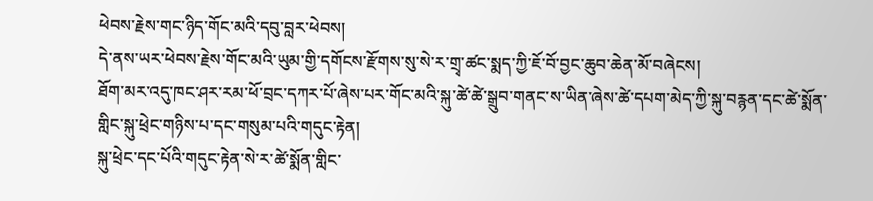ཕེབས་རྗེས་གང་ཉིད་གོང་མའི་དབུ་བླར་ཕེབས།
དེ་ནས་ཡར་ཕེབས་རྗེས་གོང་མའི་ཡུམ་གྱི་དགོངས་རྫོགས་སུ་སེ་ར་གྲྭ་ཚང་སྨད་ཀྱི་ཇོ་བོ་བྱང་ཆུབ་ཆེན་མོ་བཞེངས།
ཐོག་མར་འདུ་ཁང་ཤར་རམ་ཕོ་བྲང་དཀར་པོ་ཞེས་པར་གོང་མའི་སྐུ་ཚེ་ཚེ་སྒྲུབ་གནང་ས་ཡིན་ཞེས་ཚེ་དཔག་མེད་ཀྱི་སྐུ་བརྙན་དང་ཚེ་སྨོན་གླིང་སྐུ་ཕྲེང་གཉིས་པ་དང་གསུམ་པའི་གདུང་རྟེན།
སྐུ་ཕྲེང་དང་པོའི་གདུང་རྟེན་སེ་ར་ཚེ་སྨོན་གླིང་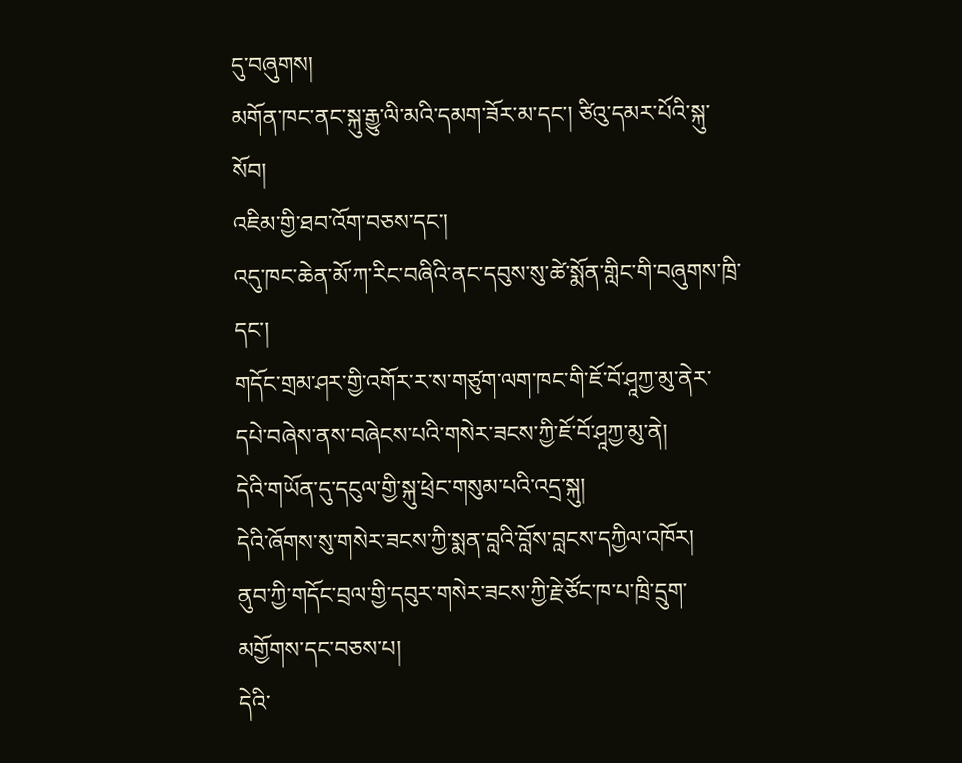དུ་བཞུགས།
མགོན་ཁང་ནང་སྐུ་རྒྱུ་ལི་མའི་དམག་ཟོར་མ་དང་། ཙིའུ་དམར་པོའི་སྐུ་སོབ།
འཇིམ་གྱི་ཐབ་འོག་བཅས་དང་།
འདུ་ཁང་ཆེན་མོ་ཀ་རིང་བཞིའི་ནང་དབུས་སུ་ཚེ་སྨོན་གླིང་གི་བཞུགས་ཁྲི་དང་།
གདོང་གྲམ་ཤར་གྱི་འགོར་ར་ས་གཙུག་ལག་ཁང་གི་ཇོ་བོ་ཤཱཀྱ་མུ་ནེར་དཔེ་བཞེས་ནས་བཞེངས་པའི་གསེར་ཟངས་ཀྱི་ཇོ་བོ་ཤཱཀྱ་མུ་ནེ།
དེའི་གཡོན་དུ་དངུལ་གྱི་སྐུ་ཕྲེང་གསུམ་པའི་འདྲ་སྐུ།
དེའི་ཞོགས་སུ་གསེར་ཟངས་ཀྱི་སྨན་བླའི་བློས་བླངས་དཀྱིལ་འཁོར།
ནུབ་ཀྱི་གདོང་བྲལ་གྱི་དབུར་གསེར་ཟངས་ཀྱི་རྗེ་ཙོང་ཁ་པ་ཁྲི་དྲུག་མགྱོགས་དང་བཅས་པ།
དེའི་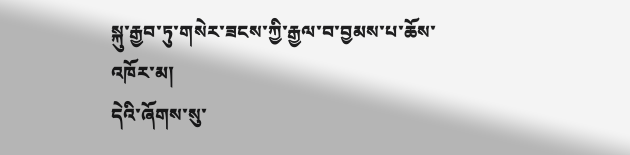སྐུ་རྒྱབ་ཏུ་གསེར་ཟངས་ཀྱི་རྒྱལ་བ་བྱམས་པ་ཆོས་འཁོར་མ།
དེའི་ཞོགས་སུ་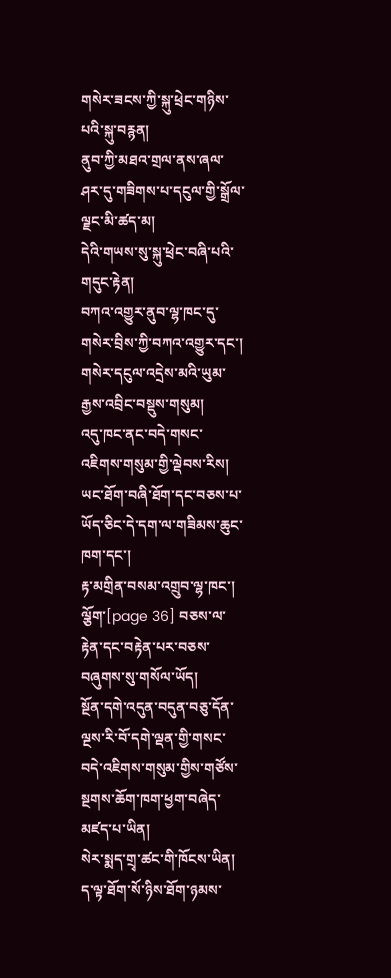གསེར་ཟངས་ཀྱི་སྐུ་ཕྲེང་གཉིས་པའི་སྐུ་བརྙན།
ནུབ་ཀྱི་མཐའ་གྲལ་ནས་ཞལ་ཤར་དུ་གཟིགས་པ་དངུལ་གྱི་སྒྲོལ་ལྗང་མི་ཚད་མ།
དེའི་གཡས་སུ་སྐུ་ཕྲེང་བཞི་པའི་གདུང་རྟེན།
བཀའ་འགྱུར་ནུབ་ལྷ་ཁང་དུ་གསེར་བྲིས་ཀྱི་བཀའ་འགྱུར་དང་།
གསེར་དངུལ་འདྲེས་མའི་ཡུམ་རྒྱས་འབྲིང་བསྡུས་གསུམ།
འདུ་ཁང་ནང་བདེ་གསང་འཇིགས་གསུམ་གྱི་ལྡེབས་རིས།
ཡང་ཐོག་བཞི་ཐོག་དང་བཅས་པ་ཡོད་ཅིང་དེ་དག་ལ་གཟིམས་ཆུང་ཁག་དང་།
རྟ་མགྲིན་བསམ་འགྲུབ་ལྷ་ཁང་། ལྕོག་[page 36] བཅས་ལ་རྟེན་དང་བརྟེན་པར་བཅས་བཞུགས་སུ་གསོལ་ཡོད།
སྔོན་དགེ་འདུན་བདུན་བཅུ་དོན་ལྔས་རི་བོ་དགེ་ལྡན་གྱི་གསང་བདེ་འཇིགས་གསུམ་གྱིས་གཙོས་སྔགས་ཆོག་ཁག་ཕྱག་བཞེད་མཛད་པ་ཡིན།
སེར་སྨད་གྲྭ་ཚང་གི་ཁོངས་ཡིན།
ད་ལྟ་ཐོག་སོ་ཉིས་ཐོག་ཉམས་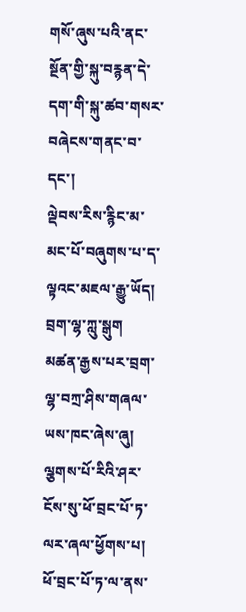གསོ་ཞུས་པའི་ནང་སྔོན་གྱི་སྐུ་བརྙན་དེ་དག་གི་སྐུ་ཚབ་གསར་བཞེངས་གནང་བ་དང་།
ལྡེབས་རིས་རྙིང་མ་མང་པོ་བཞུགས་པ་ད་ལྟའང་མཇལ་རྒྱུ་ཡོད།
བྲག་ལྷ་ཀླུ་སྒུག
མཚན་རྒྱས་པར་བྲག་ལྷ་བཀྲ་ཤིས་གཞལ་ཡས་ཁང་ཞེས་ཞུ།
ལྕགས་པོ་རིའི་ཤར་ངོས་སུ་ཕོ་བྲང་པོ་ཏ་ལར་ཞལ་ཕྱོགས་པ།
ཕོ་བྲང་པོ་ཏ་ལ་ནས་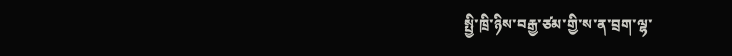སྤྱི་ཁྲི་ཉིས་བརྒྱ་ཙམ་གྱི་ས་ན་བྲག་ལྷ་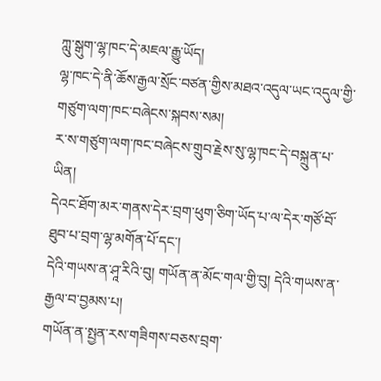ཀླུ་སྒུག་ལྷ་ཁང་དེ་མཇལ་རྒྱུ་ཡོད།
ལྷ་ཁང་དེ་ནི་ཆོས་རྒྱལ་སྲོང་བཙན་གྱིས་མཐའ་འདུལ་ཡང་འདུལ་གྱི་གཙུག་ལག་ཁང་བཞེངས་སྐབས་སམ།
ར་ས་གཙུག་ལག་ཁང་བཞེངས་གྲུབ་རྗེས་སུ་ལྷ་ཁང་དེ་བསྐྲུན་པ་ཡིན།
དེའང་ཐོག་མར་གནས་དེར་བྲག་ཕུག་ཅིག་ཡོད་པ་ལ་དེར་གཙོ་བོ་ཐུབ་པ་བྲག་ལྷ་མགོན་པོ་དང་།
དེའི་གཡས་ན་ཤཱ་རིའི་བུ། གཡོན་ན་མོང་གལ་གྱི་བུ། དེའི་གཡས་ན་རྒྱལ་བ་བྱམས་པ།
གཡོན་ན་སྤྱན་རས་གཟིགས་བཅས་བྲག་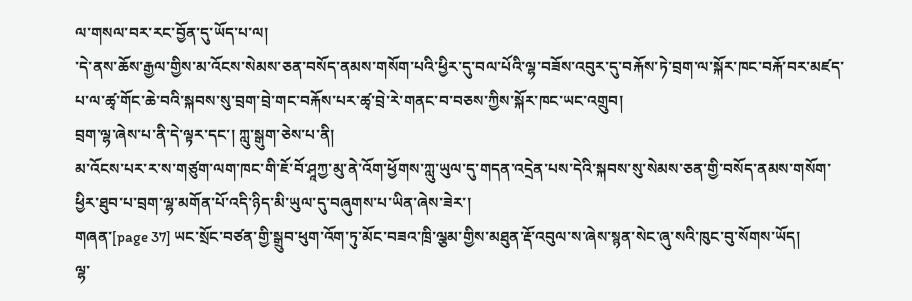ལ་གསལ་བར་རང་བྱོན་དུ་ཡོད་པ་ལ།
་དེ་ནས་ཆོས་རྒྱལ་གྱིས་མ་འོངས་སེམས་ཅན་བསོད་ནམས་གསོག་པའི་ཕྱིར་དུ་བལ་པོའི་ལྷ་བཟོས་འབུར་དུ་བརྐོས་ཏེ་བྲག་ལ་སྐོར་ཁང་བརྐོ་བར་མཛད་པ་ལ་ཚྭ་གོང་ཆེ་བའི་སྐབས་སུ་བྲག་བྲེ་གང་བརྐོས་པར་ཚྭ་བྲེ་རེ་གནང་བ་བཅས་ཀྱིས་སྐོར་ཁང་ཡང་འགྲུབ།
བྲག་ལྷ་ཞེས་པ་ནི་དེ་ལྟར་དང་། ཀླུ་སྒུག་ཅེས་པ་ནི།
མ་འོངས་པར་ར་ས་གཙུག་ལག་ཁང་གི་ཇོ་བོ་ཤཱཀྱ་མུ་ནེ་འོག་ཕྱོགས་ཀླུ་ཡུལ་དུ་གདན་འདྲེན་པས་དེའི་སྐབས་སུ་སེམས་ཅན་གྱི་བསོད་ནམས་གསོག་ཕྱིར་ཐུབ་པ་བྲག་ལྷ་མགོན་པོ་འདི་ཉིད་མི་ཡུལ་དུ་བཞུགས་པ་ཡིན་ཞེས་ཟེར་།
གཞན་[page 37] ཡང་སྲོང་བཙན་གྱི་སྒྲུབ་ཕུག་འོག་ཏུ་མོང་བཟའ་ཁྲི་ལྕམ་གྱིས་མཐུན་རྡོ་འབུལ་ས་ཞེས་སྙན་སེང་ཞུ་སའི་ཁུང་བུ་སོགས་ཡོད།
ལྷ་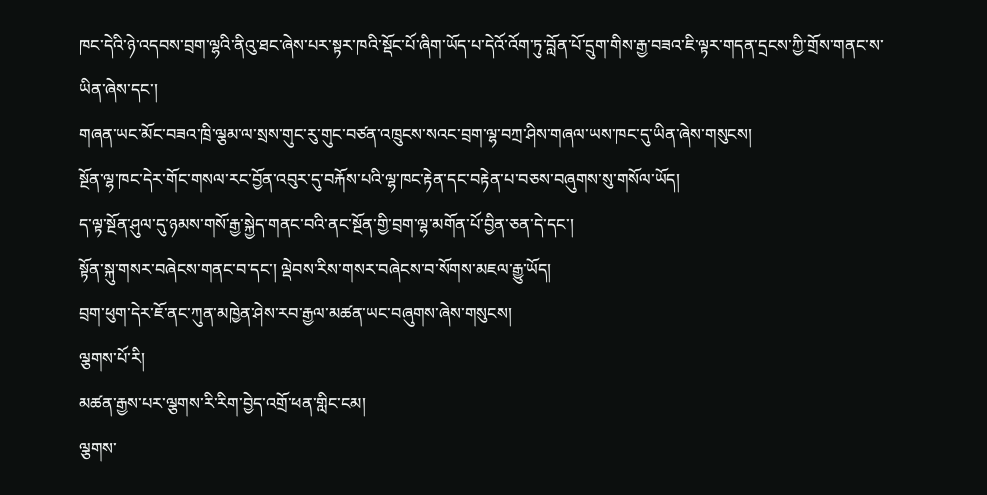ཁང་དེའི་ཉེ་འདབས་བྲག་ལྷའི་ནིའུ་ཐང་ཞེས་པར་སྟར་ཁའི་སྡོང་པོ་ཞིག་ཡོད་པ་དེའོ་འོག་ཏུ་བློན་པོ་དྲུག་གིས་རྒྱ་བཟའ་ཇི་ལྟར་གདན་དྲངས་ཀྱི་གྲོས་གནང་ས་ཡིན་ཞེས་དང་།
གཞན་ཡང་མོང་བཟའ་ཁྲི་ལྕམ་ལ་སྲས་གུང་རུ་གུང་བཙན་འཁྲུངས་སའང་བྲག་ལྷ་བཀྲ་ཤིས་གཞལ་ཡས་ཁང་དུ་ཡིན་ཞེས་གསུངས།
སྔོན་ལྷ་ཁང་དེར་གོང་གསལ་རང་བྱོན་འབུར་དུ་བརྐོས་པའི་ལྷ་ཁང་རྟེན་དང་བརྟེན་པ་བཅས་བཞུགས་སུ་གསོལ་ཡོད།
ད་ལྟ་སྔོན་ཤུལ་དུ་ཉམས་གསོ་རྒྱ་སྐྱེད་གནང་བའི་ནང་སྔོན་གྱི་བྲག་ལྷ་མགོན་པོ་བྱིན་ཅན་དེ་དང་།
སྟོན་སྐུ་གསར་བཞེངས་གནང་བ་དང་། ལྡེབས་རིས་གསར་བཞེངས་བ་སོགས་མཇལ་རྒྱུ་ཡོད།
བྲག་ཕུག་དེར་ཇོ་ནང་ཀུན་མཁྱེན་ཤེས་རབ་རྒྱལ་མཚན་ཡང་བཞུགས་ཞེས་གསུངས།
ལྕགས་པོ་རི།
མཚན་རྒྱས་པར་ལྕགས་རི་རིག་བྱེད་འགྲོ་ཕན་གླིང་ངམ།
ལྕགས་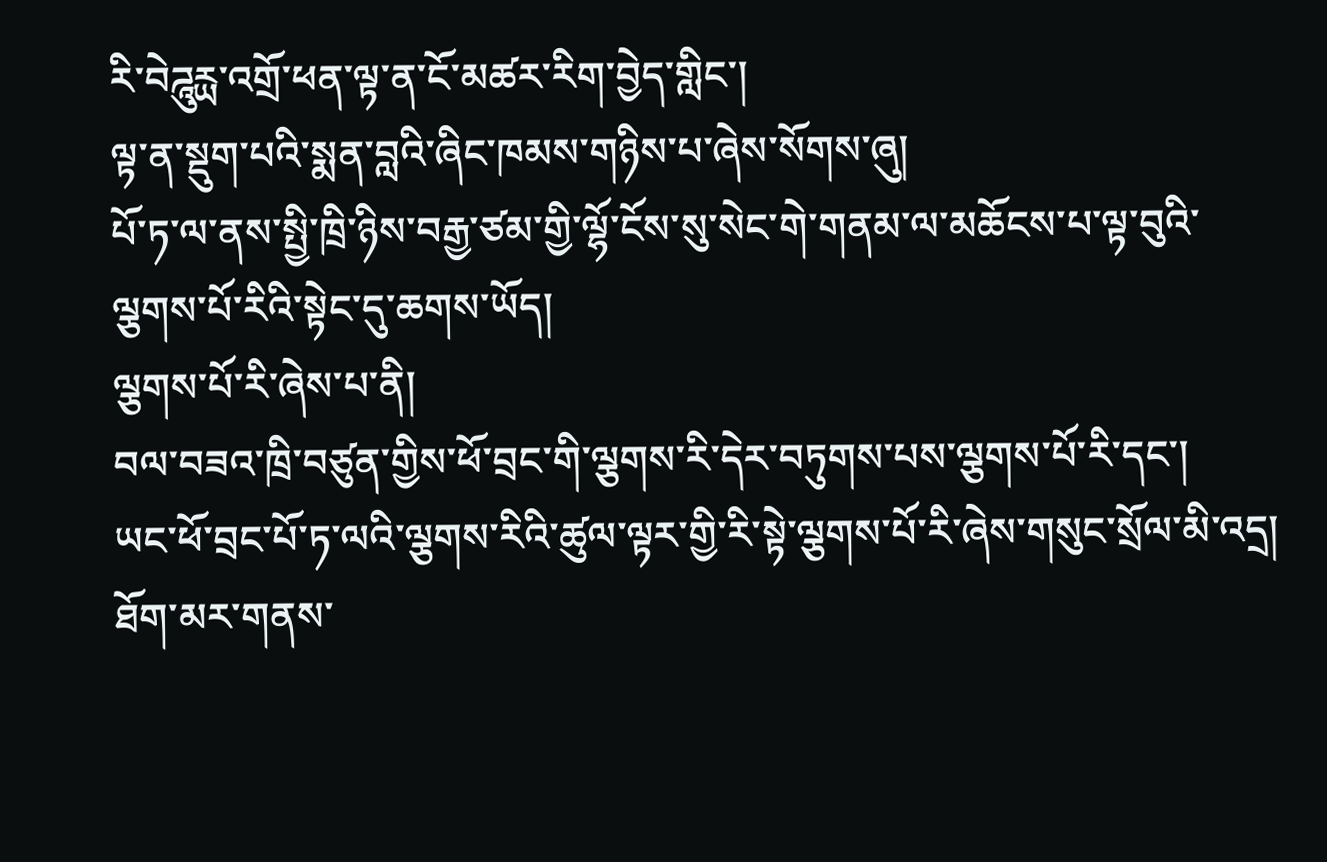རི་བེཌཱུརྻ་འགྲོ་ཕན་ལྟ་ན་ངོ་མཚར་རིག་བྱེད་གླིང་།
ལྟ་ན་སྡུག་པའི་སྨན་བླའི་ཞིང་ཁམས་གཉིས་པ་ཞེས་སོགས་ཞུ།
པོ་ཏ་ལ་ནས་སྤྱི་ཁྲི་ཉིས་བརྒྱ་ཙམ་གྱི་ལྷོ་ངོས་སུ་སེང་གེ་གནམ་ལ་མཆོངས་པ་ལྟ་བུའི་ལྕགས་པོ་རིའི་སྟེང་དུ་ཆགས་ཡོད།
ལྕགས་པོ་རི་ཞེས་པ་ནི།
བལ་བཟའ་ཁྲི་བཙུན་གྱིས་ཕོ་བྲང་གི་ལྕགས་རི་དེར་བཏུགས་པས་ལྕགས་པོ་རི་དང་།
ཡང་ཕོ་བྲང་པོ་ཏ་ལའི་ལྕགས་རིའི་ཚུལ་ལྟར་གྱི་རི་སྟེ་ལྕགས་པོ་རི་ཞེས་གསུང་སྲོལ་མི་འདྲ།
ཐོག་མར་གནས་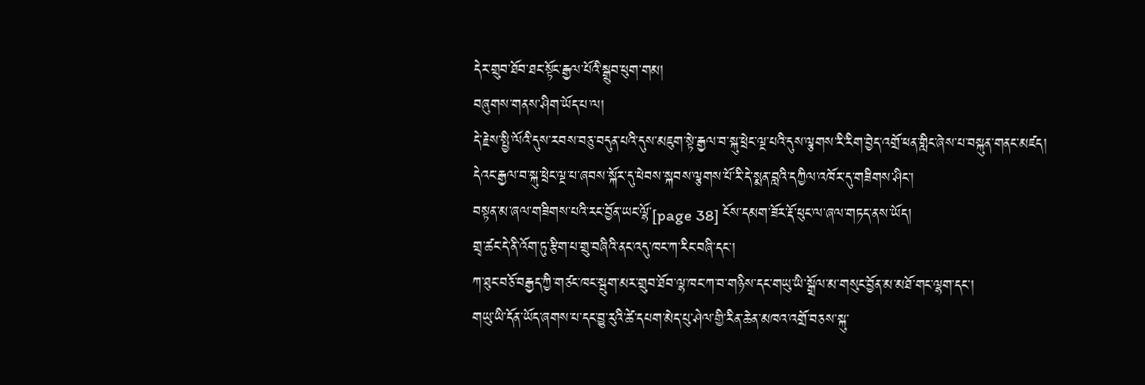དེར་གྲུབ་ཐོབ་ཐང་སྟོང་རྒྱལ་པོའི་སྒྲུབ་ཕུག་གམ།
བཞུགས་གནས་ཤིག་ཡོད་པ་ལ།
དེ་རྗེས་སྤྱི་ལོའི་དུས་རབས་བཅུ་བདུན་པའི་དུས་མཇུག་སྟེ་རྒྱལ་བ་སྐུ་ཕྲེང་ལྔ་པའི་དུས་ལྕགས་རི་རིག་བྱེད་འགྲོ་ཕན་གླིང་ཞེས་པ་བསྐུན་གནང་མཛད།
དེའང་རྒྱལ་བ་སྐུ་ཕྲེང་ལྔ་པ་ཞབས་སྐོར་དུ་ཕེབས་སྐབས་ལྕགས་པོ་རི་དེ་སྨན་བླའི་དཀྱིལ་འཁོར་དུ་གཟིགས་ཤིང་།
བསྟན་མ་ཞལ་གཟིགས་པའི་རང་བྱོན་ཡང་ལྷོ་[page 38] ངོས་དམག་ཟོར་རྡོ་ཕུང་ལ་ཞལ་གཏད་ནས་ཡོད།
གྲྭ་ཚང་དེ་ནི་འོག་ཏུ་རྩིག་པ་གྲུ་བཞིའི་ནང་འདུ་ཁང་ཀ་རིང་བཞི་དང་།
ཀ་ཐུང་བཅོ་བརྒྱད་ཀྱི་གཙང་ཁང་སྦུག་མར་གྲུབ་ཐོབ་ལྷ་ཁང་ཀ་བ་གཉིས་དང་གཡུ་ཡི་སྒྲོལ་མ་གསུང་བྱོན་མ་མཐོ་གང་ལྷག་དང་།
གཡུ་ཡི་དོན་ཡོད་ཞགས་པ་དང་བྱུ་རུའི་ཚེ་དཔག་མེད་པུ་ཤེལ་གྱི་རིན་ཆེན་མཁའ་འགྲོ་བཅས་སྐུ་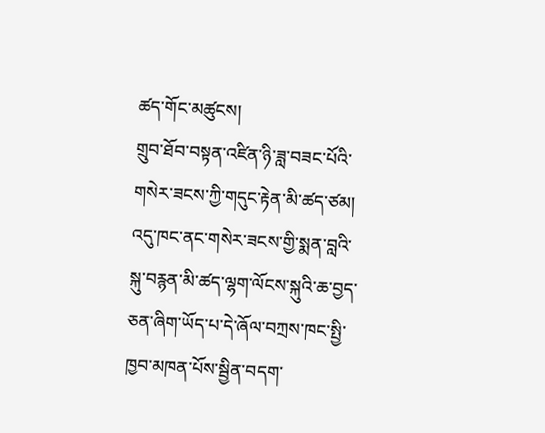ཚད་གོང་མཚུངས།
གྲུབ་ཐོབ་བསྟན་འཛིན་ཉི་ཟླ་བཟང་པོའི་གསེར་ཟངས་ཀྱི་གདུང་རྟེན་མི་ཚད་ཙམ།
འདུ་ཁང་ནང་གསེར་ཟངས་གྱི་སྨན་བླའི་སྐུ་བརྙན་མི་ཚད་ལྷག་ལོངས་སྐུའི་ཆ་བྱད་ཅན་ཞིག་ཡོད་པ་དེ་ཞོལ་བཀྲས་ཁང་སྤྱི་ཁྱབ་མཁན་པོས་སྦྱིན་བདག་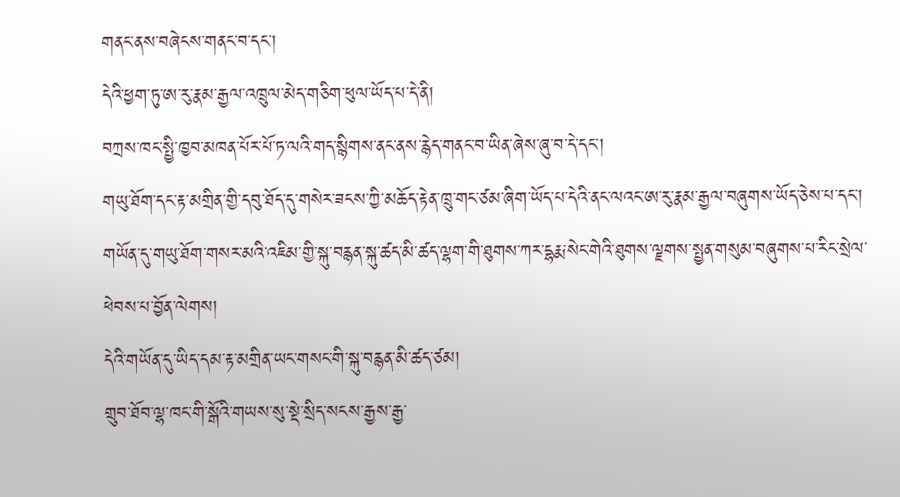གནང་ནས་བཞེངས་གནང་བ་དང་།
དེའི་ཕྱག་ཏུ་ཨ་རུ་རྣམ་རྒྱལ་འཁྲུལ་མེད་གཅིག་ཕུལ་ཡོད་པ་དེ་ནི།
བཀྲས་ཁང་སྤྱི་ཁྱབ་མཁན་པོར་པོ་ཏ་ལའི་གད་སྙིགས་ནང་ནས་རྙེད་གནང་བ་ཡིན་ཞེས་ཞུ་བ་དེ་དང་།
གཡུ་ཐོག་དང་རྟ་མགྲིན་གྱི་དབུ་ཐོད་དུ་གསེར་ཟངས་ཀྱི་མཆོད་རྟེན་ཁྲུ་གང་ཙམ་ཞིག་ཡོད་པ་དེའི་ནང་ལའང་ཨ་རུ་རྣམ་རྒྱལ་བཞུགས་ཡོད་ཅེས་པ་དང་།
གཡོན་དུ་གཡུ་ཐོག་གསར་མའི་འཇིམ་གྱི་སྐུ་བརྙན་སྐུ་ཚད་མི་ཚད་ལྷག་གི་ཐུགས་ཀར་དྷརྨ་སེང་གེའི་ཐུགས་ལྗགས་སྤྱན་གསུམ་བཞུགས་པ་རིང་སྲེལ་ཕེབས་པ་བྱོན་ལེགས།
དེའི་གཡོན་དུ་ཡིད་དམ་རྟ་མགྲིན་ཡང་གསང་གི་སྐུ་བརྙན་མི་ཚད་ཙམ།
གྲུབ་ཐོབ་ལྷ་ཁང་གི་སྒོའི་གཡས་སུ་སྡེ་སྲིད་སངས་རྒྱས་རྒྱ་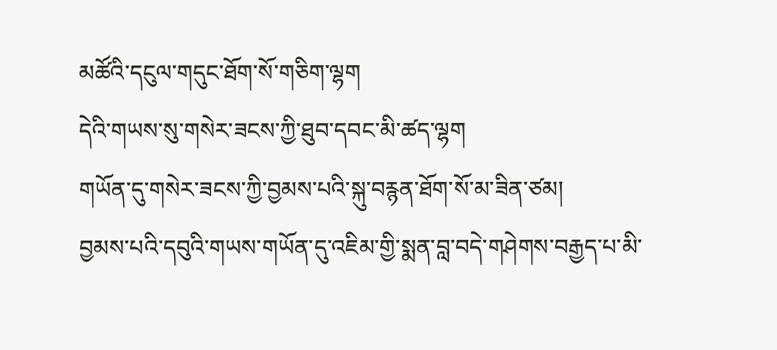མཚོའི་དངུལ་གདུང་ཐོག་སོ་གཅིག་ལྷག
དེའི་གཡས་སུ་གསེར་ཟངས་ཀྱི་ཐུབ་དབང་མི་ཚད་ལྷག
གཡོན་དུ་གསེར་ཟངས་ཀྱི་བྱམས་པའི་སྐུ་བརྙན་ཐོག་སོ་མ་ཟིན་ཙམ།
བྱམས་པའི་དབུའི་གཡས་གཡོན་དུ་འཇིམ་གྱི་སྨན་བླ་བདེ་གཤེགས་བརྒྱད་པ་མི་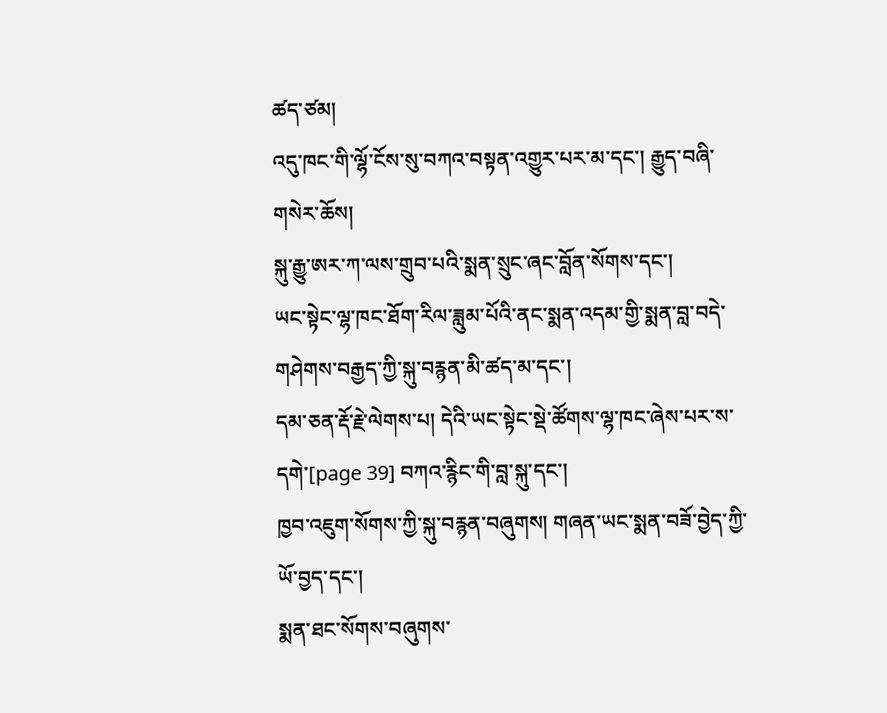ཚད་ཙམ།
འདུ་ཁང་གི་ལྷོ་ངོས་སུ་བཀའ་བསྟན་འགྱུར་པར་མ་དང་། རྒྱུད་བཞི་གསེར་ཆོས།
སྐུ་རྒྱུ་ཨར་ཀ་ལས་གྲུབ་པའི་སྨན་སྲུང་ཞང་བློན་སོགས་དང་།
ཡང་སྟེང་ལྷ་ཁང་ཐོག་རིལ་ཟླུམ་པོའི་ནང་སྨན་འདམ་གྱི་སྨན་བླ་བདེ་གཤེགས་བརྒྱད་ཀྱི་སྐུ་བརྙན་མི་ཚད་མ་དང་།
དམ་ཅན་རྡོ་རྗེ་ལེགས་པ། དེའི་ཡང་སྟེང་སྡེ་ཚོགས་ལྷ་ཁང་ཞེས་པར་ས་དགེ་[page 39] བཀའ་རྙིང་གི་བླ་སྐུ་དང་།
ཁྱབ་འཇུག་སོགས་ཀྱི་སྐུ་བརྙན་བཞུགས། གཞན་ཡང་སྨན་བཟོ་བྱེད་ཀྱི་ཡོ་བྱད་དང་།
སྨན་ཐང་སོགས་བཞུགས་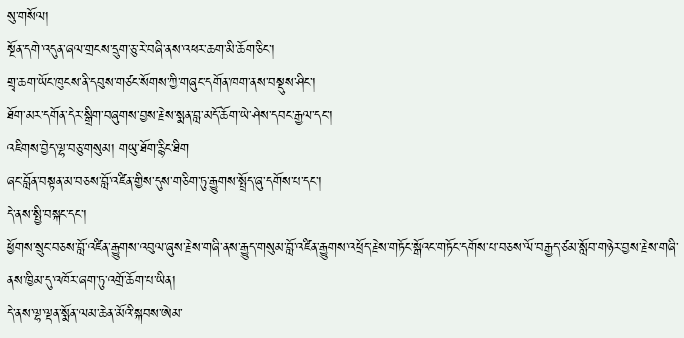སུ་གསོལ།
སྔོན་དགེ་འདུན་ཞལ་གྲངས་དྲུག་ཅུ་རེ་བཞི་ནས་འཕར་ཆག་མི་ཆོག་ཅིང་།
གྲྭ་ཆག་ཡོང་ཁུངས་ནི་དབུས་གཙང་སོགས་ཀྱི་གཞུང་དགོན་ཁག་ནས་བསྡུས་ཤིང་།
ཐོག་མར་དགོན་དེར་སྒྲིག་བཞུགས་བྱས་རྗེས་སྨན་བླ་མདོ་ཆོག་ཡེ་ཤེས་དབང་རྒྱལ་དང་།
འཇིགས་བྱེད་ལྷ་བཅུ་གསུམ། གཡུ་ཐོག་རྙིང་ཐིག
ཞང་བློན་བསྟན་མ་བཅས་བློ་འཛིན་གྱིས་དུས་གཅིག་ཏུ་རྒྱུགས་སྤྲོད་ཞུ་དགོས་པ་དང་།
དེ་ནས་སྤྱི་བསྐང་དང་།
ཕྱོགས་སྲུང་བཅས་བློ་འཛིན་རྒྱུགས་འབུལ་ཞུས་རྗེས་གཞི་ནས་རྒྱུད་གསུམ་བློ་འཛིན་རྒྱུགས་འཕྲོད་རྗེས་གཏོང་སྒོའང་གཏོང་དགོས་པ་བཅས་ལོ་བརྒྱད་ཙམ་སློབ་གཉེར་བྱས་རྗེས་གཞི་ནས་ཁྱིམ་དུ་འཁོར་ཞག་ཏུ་འགྲོ་ཆོག་པ་ཡིན།
དེ་ནས་ལྷ་ལྡན་སྨོན་ལམ་ཆེན་མོའི་སྐབས་ཨེམ་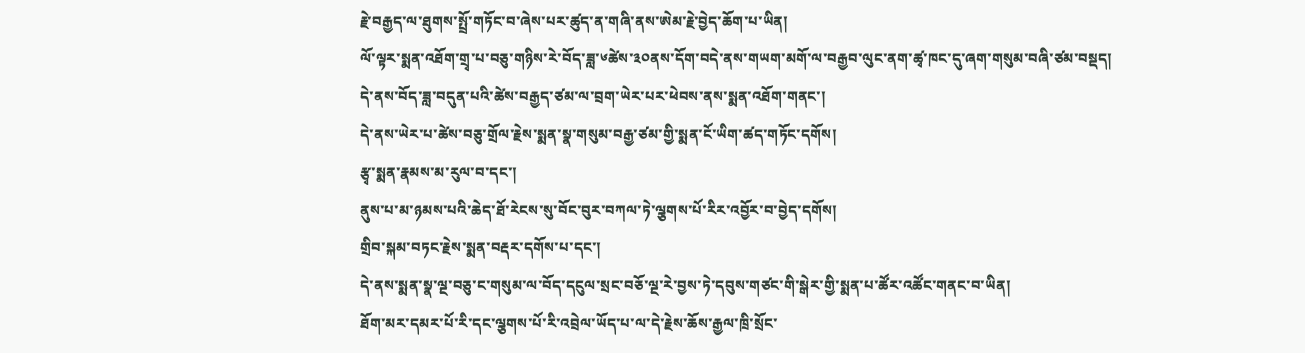རྗེ་བརྒྱད་ལ་ཐུགས་སྤྲོ་གཏོང་བ་ཞེས་པར་ཚུད་ན་གཞི་ནས་ཨེམ་རྗེ་བྱེད་ཆོག་པ་ཡིན།
ལོ་ལྟར་སྨན་འཐོག་གྲྭ་པ་བཅུ་གཉིས་རེ་བོད་ཟླ་༦ཚེས་༣༠ནས་དོག་བདེ་ནས་གཡག་མགོ་ལ་བརྒྱབ་ལུང་ནག་ཚྭ་ཁང་དུ་ཞག་གསུམ་བཞི་ཙམ་བསྡད།
དེ་ནས་བོད་ཟླ་བདུན་པའི་ཚེས་བརྒྱད་ཙམ་ལ་བྲག་ཡེར་པར་ཕེབས་ནས་སྨན་འཐོག་གནང་།
དེ་ནས་ཡེར་པ་ཚེས་བཅུ་གྲོལ་རྗེས་སྨན་སྣ་གསུམ་བརྒྱ་ཙམ་གྱི་སྨན་ངོ་ཡིག་ཚད་གཏོང་དགོས།
རྩྭ་སྨན་རྣམས་མ་རུལ་བ་དང་།
ནུས་པ་མ་ཉམས་པའི་ཆེད་ཐོ་རེངས་སུ་བོང་བུར་བཀལ་ཏེ་ལྕགས་པོ་རིར་འབྱོར་བ་བྱེད་དགོས།
གྲིབ་སྐམ་བཏང་རྗེས་སྨན་བརྡར་དགོས་པ་དང་།
དེ་ནས་སྨན་སྣ་ལྔ་བཅུ་ང་གསུམ་ལ་བོད་དངུལ་སྲང་བཅོ་ལྔ་རེ་བྱས་ཏེ་དབུས་གཙང་གི་སྒེར་གྱི་སྨན་པ་ཚོར་འཚོང་གནང་བ་ཡིན།
ཐོག་མར་དམར་པོ་རི་དང་ལྕགས་པོ་རི་འབྲེལ་ཡོད་པ་ལ་དེ་རྗེས་ཆོས་རྒྱལ་ཁྲི་སྲོང་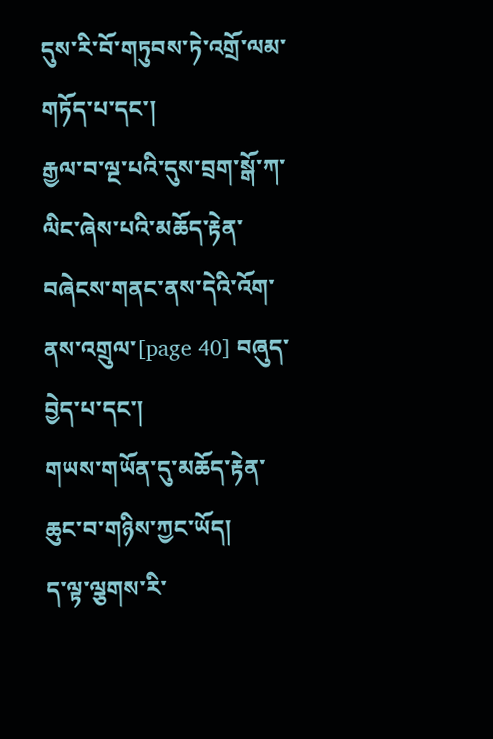དུས་རི་བོ་གཏུབས་ཏེ་འགྲོ་ལམ་གཏོད་པ་དང་།
རྒྱལ་བ་ལྔ་པའི་དུས་བྲག་སྒོ་ཀ་ལིང་ཞེས་པའི་མཆོད་རྟེན་བཞེངས་གནང་ནས་དེའི་འོག་ནས་འགྲུལ་[page 40] བཞུད་བྱེད་པ་དང་།
གཡས་གཡོན་དུ་མཆོད་རྟེན་ཆུང་བ་གཉིས་ཀྱང་ཡོད།
ད་ལྟ་ལྕགས་རི་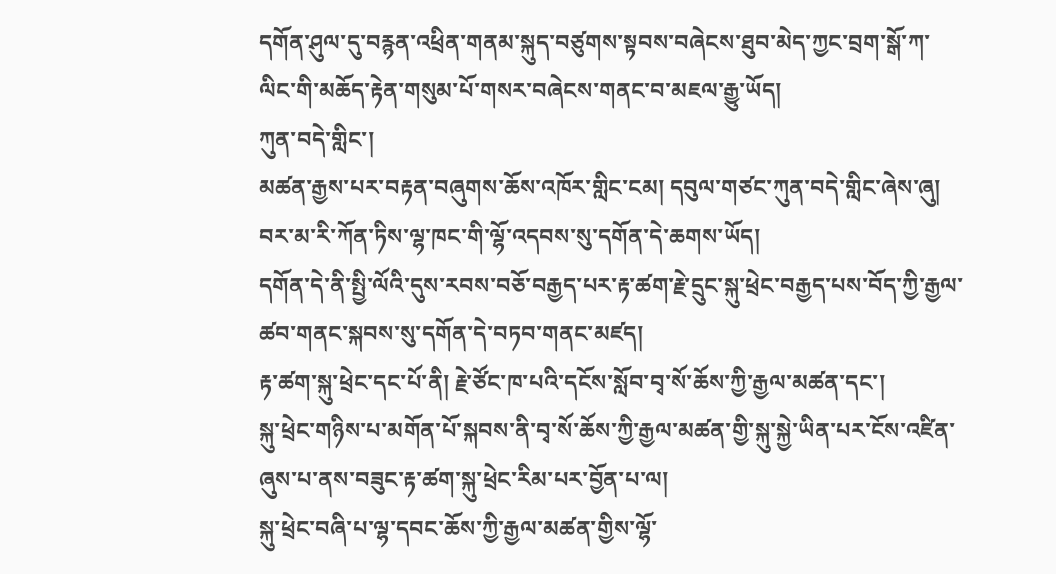དགོན་ཤུལ་དུ་བརྙན་འཕྲིན་གནམ་སྐུད་བཙུགས་སྟབས་བཞེངས་ཐུབ་མེད་ཀྱང་བྲག་སྒོ་ཀ་ལིང་གི་མཆོད་རྟེན་གསུམ་པོ་གསར་བཞེངས་གནང་བ་མཇལ་རྒྱུ་ཡོད།
ཀུན་བདེ་གླིང་།
མཚན་རྒྱས་པར་བརྟན་བཞུགས་ཆོས་འཁོར་གླིང་ངམ། དབུལ་གཙང་ཀུན་བདེ་གླིང་ཞེས་ཞུ།
བར་མ་རི་ཀོན་ཏིས་ལྷ་ཁང་གི་ལྷོ་འདབས་སུ་དགོན་དེ་ཆགས་ཡོད།
དགོན་དེ་ནི་སྤྱི་ལོའི་དུས་རབས་བཅོ་བརྒྱད་པར་རྟ་ཚག་རྗེ་དྲུང་སྐུ་ཕྲེང་བརྒྱད་པས་བོད་ཀྱི་རྒྱལ་ཚབ་གནང་སྐབས་སུ་དགོན་དེ་བཏབ་གནང་མཛད།
རྟ་ཚག་སྐུ་ཕྲེང་དང་པོ་ནི། རྗེ་ཙོང་ཁ་པའི་དངོས་སློབ་བྭ་སོ་ཆོས་ཀྱི་རྒྱལ་མཚན་དང་།
སྐུ་ཕྲེང་གཉིས་པ་མགོན་པོ་སྐབས་ནི་བྭ་སོ་ཆོས་ཀྱི་རྒྱལ་མཚན་གྱི་སྐུ་སྐྱེ་ཡིན་པར་ངོས་འཛིན་ཞུས་པ་ནས་བཟུང་རྟ་ཚག་སྐུ་ཕྲེང་རིམ་པར་བྱོན་པ་ལ།
སྐུ་ཕྲེང་བཞི་པ་ལྷ་དབང་ཆོས་ཀྱི་རྒྱལ་མཚན་གྱིས་ལྷོ་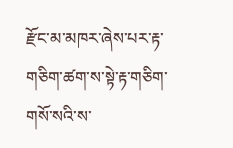རྫོང་མ་མཁར་ཞེས་པར་རྟ་གཅིག་ཚག་ས་སྟེ་རྟ་གཅིག་གསོ་སའི་ས་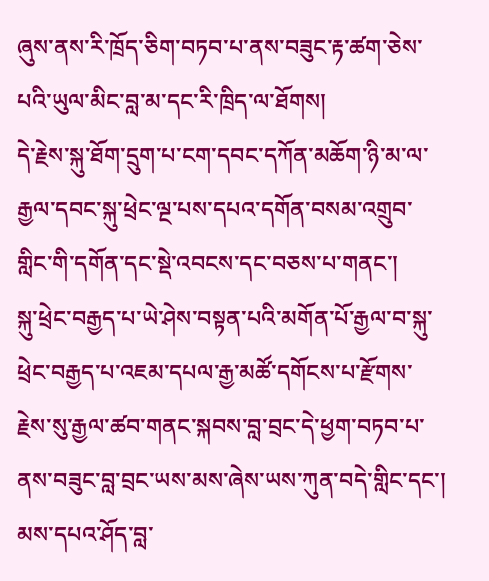ཞུས་ནས་རི་ཁྲོད་ཅིག་བཏབ་པ་ནས་བཟུང་རྟ་ཚག་ཅེས་པའི་ཡུལ་མིང་བླ་མ་དང་རི་ཁྲིད་ལ་ཐོགས།
དེ་རྗེས་སྐུ་ཐོག་དྲུག་པ་ངག་དབང་དཀོན་མཆོག་ཉི་མ་ལ་རྒྱལ་དབང་སྐུ་ཕྲེང་ལྔ་པས་དཔའ་དགོན་བསམ་འགྲུབ་གླིང་གི་དགོན་དང་སྡེ་འབངས་དང་བཅས་པ་གནང་།
སྐུ་ཕྲེང་བརྒྱད་པ་ཡེ་ཤེས་བསྟན་པའི་མགོན་པོ་རྒྱལ་བ་སྐུ་ཕྲེང་བརྒྱད་པ་འཇམ་དཔལ་རྒྱ་མཚོ་དགོངས་པ་རྫོགས་རྗེས་སུ་རྒྱལ་ཚབ་གནང་སྐབས་བླ་བྲང་དེ་ཕྱག་བཏབ་པ་ནས་བཟུང་བླ་བྲང་ཡས་མས་ཞེས་ཡས་ཀུན་བདེ་གླིང་དང་།
མས་དཔའ་ཤོད་བླ་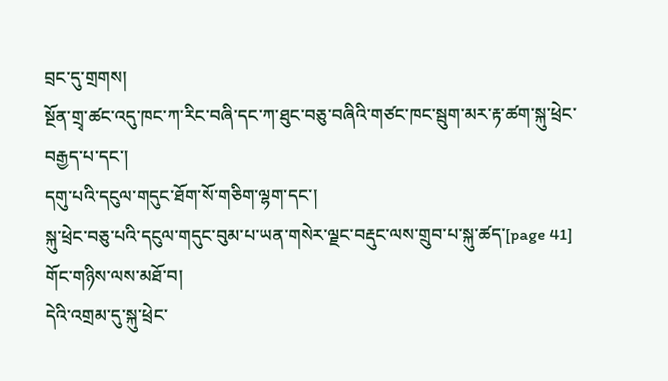བྲང་དུ་གྲགས།
སྔོན་གྲྭ་ཚང་འདུ་ཁང་ཀ་རིང་བཞི་དང་ཀ་ཐུང་བཅུ་བཞིའི་གཙང་ཁང་སྦུག་མར་རྟ་ཚག་སྐུ་ཕྲེང་བརྒྱད་པ་དང་།
དགུ་པའི་དངུལ་གདུང་ཐོག་སོ་གཅིག་ལྷག་དང་།
སྐུ་ཕྲེང་བཅུ་པའི་དངུལ་གདུང་བུམ་པ་ཡན་གསེར་ལྗང་བརྡུང་ལས་གྲུབ་པ་སྐུ་ཚད་[page 41] གོང་གཉིས་ལས་མཐོ་བ།
དེའི་འགྲམ་དུ་སྐུ་ཕྲེང་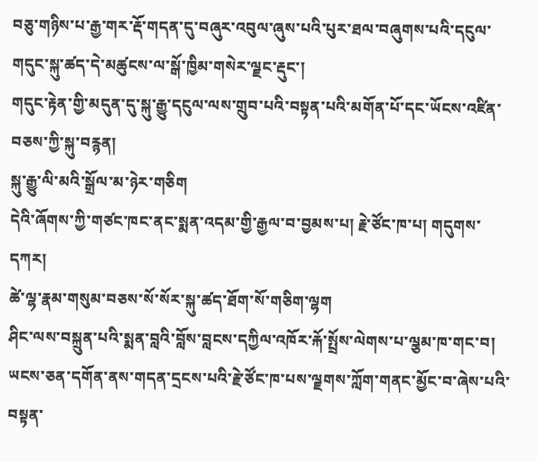བཅུ་གཉིས་པ་རྒྱ་གར་རྡོ་གདན་དུ་བཞུར་འབུལ་ཞུས་པའི་པུར་ཐལ་བཞུགས་པའི་དངུལ་གདུང་སྐུ་ཚད་དེ་མཚུངས་ལ་སྒོ་ཁྱིམ་གསེར་ལྗང་རྡུང་།
གདུང་རྟེན་གྱི་མདུན་དུ་སྐུ་རྒྱུ་དངུལ་ལས་གྲུབ་པའི་བསྟན་པའི་མགོན་པོ་དང་ཡོངས་འཛིན་བཅས་ཀྱི་སྐུ་བརྙན།
སྐུ་རྒྱུ་ལི་མའི་སྒྲོལ་མ་ཉེར་གཅིག
དེའི་ཞོགས་ཀྱི་གཙང་ཁང་ནང་སྨན་འདམ་གྱི་རྒྱལ་བ་བྱམས་པ། རྗེ་ཙོང་ཁ་པ། གདུགས་དཀར།
ཚེ་ལྷ་རྣམ་གསུམ་བཅས་སོ་སོར་སྐུ་ཚད་ཐོག་སོ་གཅིག་ལྷག
ཤིང་ལས་བསྐྲུན་པའི་སྨན་བླའི་བློས་བླངས་དཀྱིལ་འཁོར་རྐོ་སྤྲོས་ལེགས་པ་ལྕམ་ཁ་གང་བ།
ཡངས་ཅན་དགོན་ནས་གདན་དྲངས་པའི་རྗེ་ཙོང་ཁ་པས་ལྗགས་ཀློག་གནང་མྱོང་བ་ཞེས་པའི་བསྟན་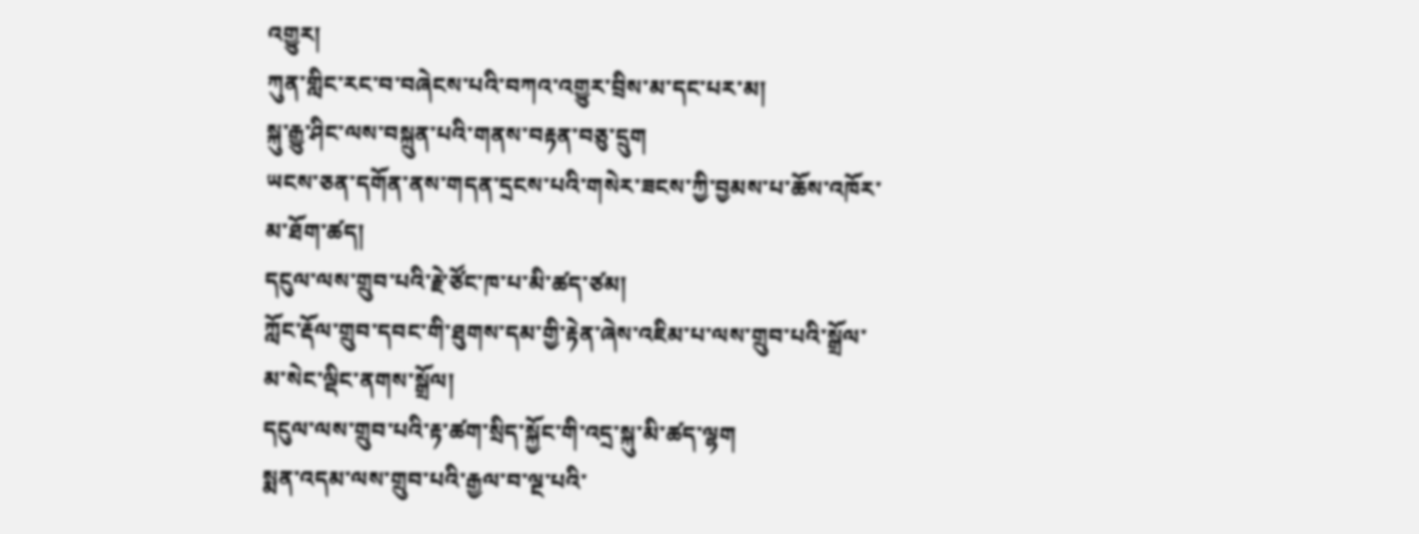འགྱུར།
ཀུན་གླིང་རང་བ་བཞེངས་པའི་བཀའ་འགྱུར་བྲིས་མ་དང་པར་མ།
སྐུ་རྒྱུ་ཤིང་ལས་བསྐྲུན་པའི་གནས་བརྟན་བཅུ་དྲུག
ཡངས་ཅན་དགོན་ནས་གདན་དྲངས་པའི་གསེར་ཟངས་ཀྱི་བྱམས་པ་ཆོས་འཁོར་མ་ཐོག་ཚད།
དངུལ་ལས་གྲུབ་པའི་རྗེ་ཙོང་ཁ་པ་མི་ཚད་ཙམ།
ཀློང་རྡོལ་གྲུབ་དབང་གི་ཐུགས་དམ་གྱི་རྟེན་ཞེས་འཇིམ་པ་ལས་གྲུབ་པའི་སྒྲོལ་མ་སེང་ལྡིང་ནགས་སྒྲོལ།
དངུལ་ལས་གྲུབ་པའི་རྟ་ཚག་སྲིད་སྐྱོང་གི་འདྲ་སྐུ་མི་ཚད་ལྷག
སྨན་འདམ་ལས་གྲུབ་པའི་རྒྱལ་བ་ལྔ་པའི་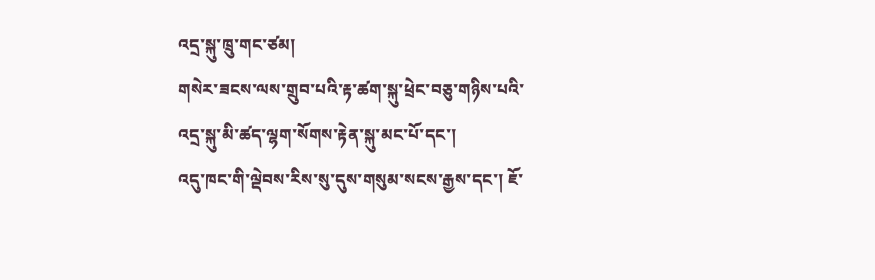འདྲ་སྐུ་ཁྲུ་གང་ཙམ།
གསེར་ཟངས་ལས་གྲུབ་པའི་རྟ་ཚག་སྐུ་ཕྲེང་བཅུ་གཉིས་པའི་འདྲ་སྐུ་མི་ཚད་ལྷག་སོགས་རྟེན་སྐུ་མང་པོ་དང་།
འདུ་ཁང་གི་ལྡེབས་རིས་སུ་དུས་གསུམ་སངས་རྒྱས་དང་། ཇོ་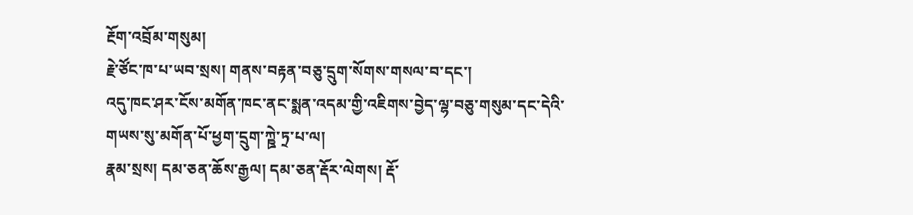རྔོག་འབྲོམ་གསུམ།
རྗེ་ཙོང་ཁ་པ་ཡབ་སྲས། གནས་བརྟན་བཅུ་དྲུག་སོགས་གསལ་བ་དང་།
འདུ་ཁང་ཤར་ངོས་མགོན་ཁང་ནང་སྨན་འདམ་གྱི་འཇིགས་བྱེད་ལྷ་བཅུ་གསུམ་དང་དེའི་གཡས་སུ་མགོན་པོ་ཕྱག་དྲུག་ཀྛེ་ཏྲ་པ་ལ།
རྣམ་སྲས། དམ་ཅན་ཆོས་རྒྱལ། དམ་ཅན་རྡོར་ལེགས། རྡོ་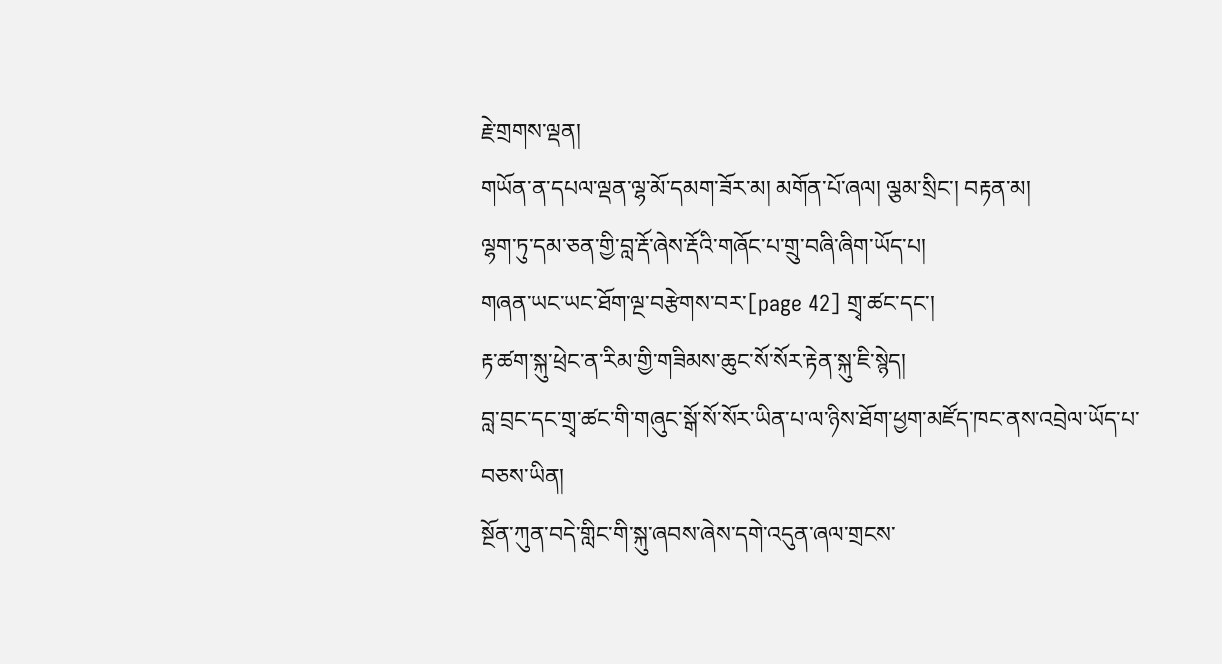རྗེ་གྲགས་ལྡན།
གཡོན་ན་དཔལ་ལྡན་ལྷ་མོ་དམག་ཟོར་མ། མགོན་པོ་ཞལ། ལྕམ་སྲིང་། བརྟན་མ།
ལྷག་ཏུ་དམ་ཅན་གྱི་བླ་རྡོ་ཞེས་རྡོའི་གཞོང་པ་གྲུ་བཞི་ཞིག་ཡོད་པ།
གཞན་ཡང་ཡང་ཐོག་ལྔ་བརྩེགས་བར་[page 42] གྲྭ་ཚང་དང་།
རྟ་ཚག་སྐུ་ཕྲེང་ན་རིམ་གྱི་གཟིམས་ཆུང་སོ་སོར་རྟེན་སྐུ་ཇི་སྙེད།
བླ་བྲང་དང་གྲྭ་ཚང་གི་གཞུང་སྒོ་སོ་སོར་ཡིན་པ་ལ་ཉིས་ཐོག་ཕྱག་མཛོད་ཁང་ནས་འབྲེལ་ཡོད་པ་བཅས་ཡིན།
སྔོན་ཀུན་བདེ་གླིང་གི་སྐུ་ཞབས་ཞེས་དགེ་འདུན་ཞལ་གྲངས་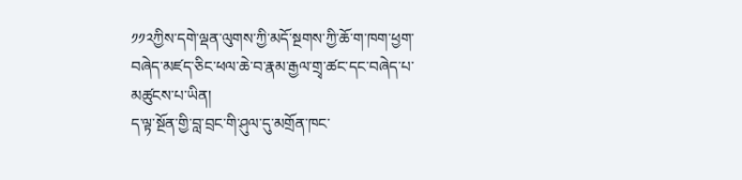༡༡༢ཀྱིས་དགེ་ལྡན་ལུགས་ཀྱི་མདོ་སྔགས་ཀྱི་ཆོ་ག་ཁག་ཕྱག་བཞེད་མཛད་ཅིང་ཕལ་ཆེ་བ་རྣམ་རྒྱལ་གྲྭ་ཚང་དང་བཞེད་པ་མཚུངས་པ་ཡིན།
ད་ལྟ་སྔོན་གྱི་བླ་བྲང་གི་ཤུལ་དུ་མགྲོན་ཁང་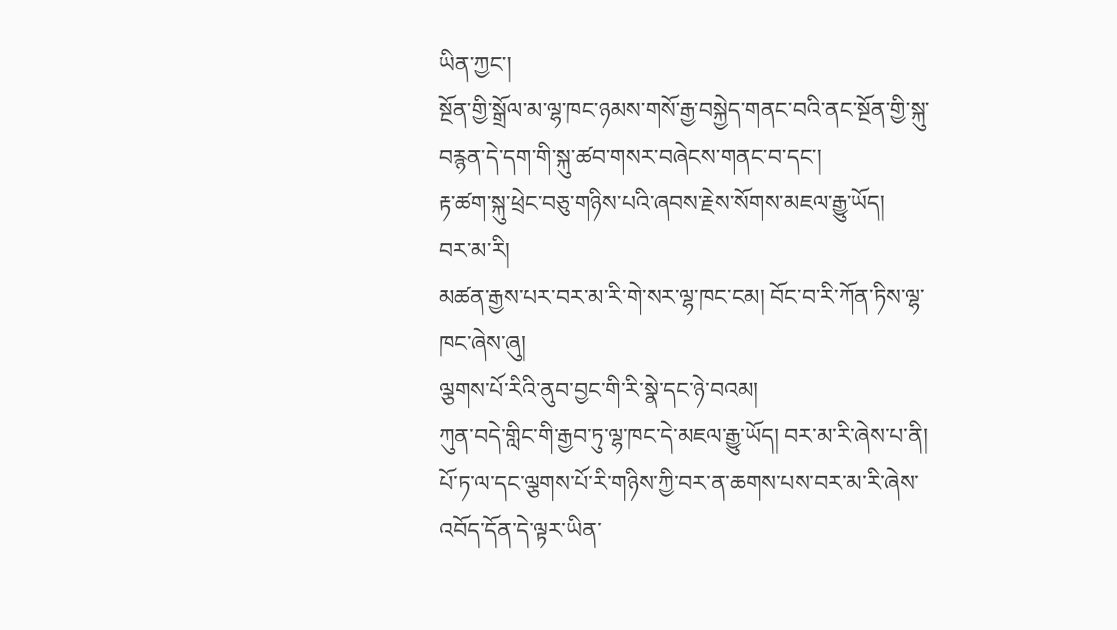ཡིན་ཀྱང་།
སྔོན་གྱི་སྒྲོལ་མ་ལྷ་ཁང་ཉམས་གསོ་རྒྱ་བསྐྱེད་གནང་བའི་ནང་སྔོན་གྱི་སྐུ་བརྙན་དེ་དག་གི་སྐུ་ཚབ་གསར་བཞེངས་གནང་བ་དང་།
རྟ་ཚག་སྐུ་ཕྲེང་བཅུ་གཉིས་པའི་ཞབས་རྗེས་སོགས་མཇལ་རྒྱུ་ཡོད།
བར་མ་རི།
མཚན་རྒྱས་པར་བར་མ་རི་གེ་སར་ལྷ་ཁང་ངམ། བོང་བ་རི་ཀོན་ཏིས་ལྷ་ཁང་ཞེས་ཞུ།
ལྕགས་པོ་རིའི་ནུབ་བྱང་གི་རི་སྣེ་དང་ཉེ་བའམ།
ཀུན་བདེ་གླིང་གི་རྒྱབ་ཏུ་ལྷ་ཁང་དེ་མཇལ་རྒྱུ་ཡོད། བར་མ་རི་ཞེས་པ་ནི།
པོ་ཏ་ལ་དང་ལྕགས་པོ་རི་གཉིས་ཀྱི་བར་ན་ཆགས་པས་བར་མ་རི་ཞེས་འབོད་དོན་དེ་ལྟར་ཡིན་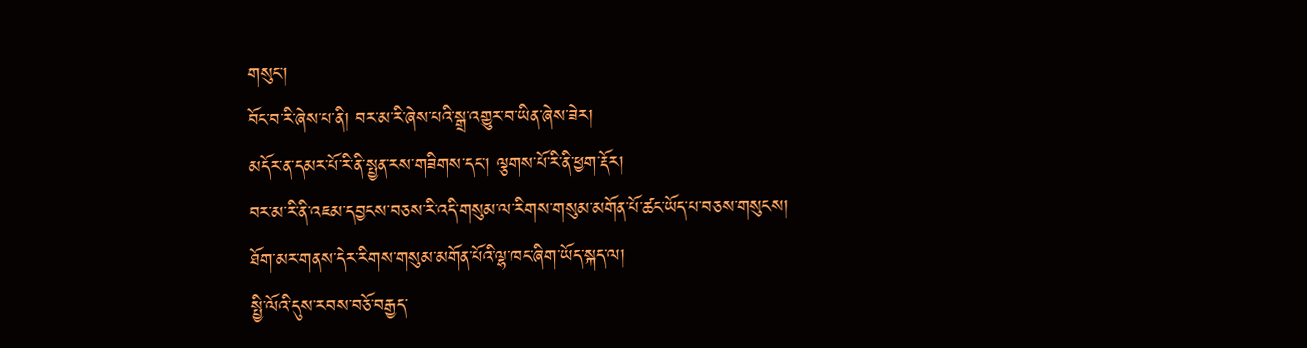གསུང་།
བོང་བ་རི་ཞེས་པ་ནི། བར་མ་རི་ཞེས་པའི་སྒྲ་འགྱུར་བ་ཡིན་ཞེས་ཟེར།
མདོར་ན་དམར་པོ་རི་ནི་སྤྱན་རས་གཟིགས་དང་། ལྕགས་པོ་རི་ནི་ཕྱག་རྡོར།
བར་མ་རི་ནི་འཇམ་དབྱངས་བཅས་རི་འདི་གསུམ་ལ་རིགས་གསུམ་མགོན་པོ་ཚང་ཡོད་པ་བཅས་གསུངས།
ཐོག་མར་གནས་དེར་རིགས་གསུམ་མགོན་པོའི་ལྷ་ཁང་ཞིག་ཡོད་སྐད་ལ།
སྤྱི་ལོའི་དུས་རབས་བཅོ་བརྒྱད་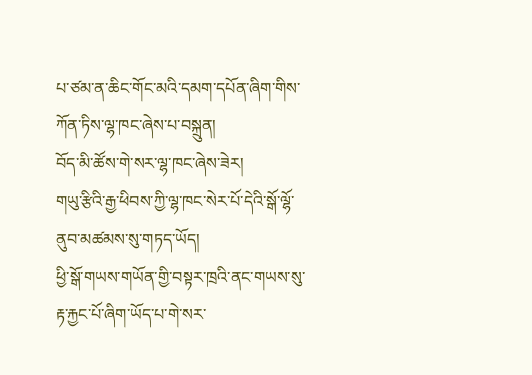པ་ཙམ་ན་ཆིང་གོང་མའི་དམག་དཔོན་ཞིག་གིས་ཀོན་ཏིས་ལྷ་ཁང་ཞེས་པ་བསྐྲུན།
བོད་མི་ཚོས་གེ་སར་ལྷ་ཁང་ཞེས་ཟེར།
གཡུ་རྩིའི་རྒྱ་ཕིབས་ཀྱི་ལྷ་ཁང་སེར་པོ་དེའི་སྒོ་ལྷོ་ནུབ་མཚམས་སུ་གཏད་ཡོད།
ཕྱི་སྒོ་གཡས་གཡོན་གྱི་བསྟར་ཁྲའི་ནང་གཡས་སུ་རྟ་རྐྱང་པོ་ཞིག་ཡོད་པ་གེ་སར་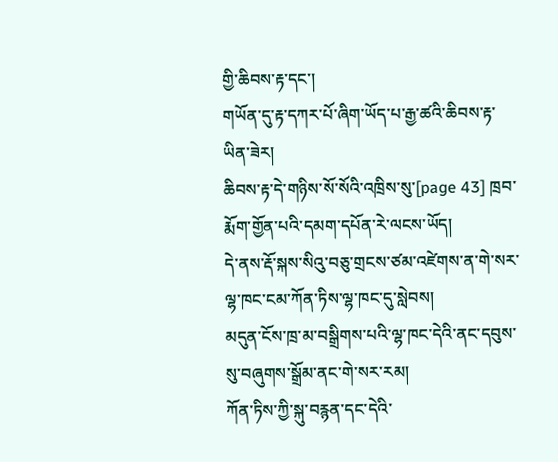གྱི་ཆིབས་རྟ་དང་།
གཡོན་དུ་རྟ་དཀར་པོ་ཞིག་ཡོད་པ་རྒྱ་ཚའི་ཆིབས་རྟ་ཡིན་ཟེར།
ཆིབས་རྟ་དེ་གཉིས་སོ་སོའི་འཁྲིས་སུ་[page 43] ཁྲབ་རྨོག་གྱོན་པའི་དམག་དཔོན་རེ་ལངས་ཡོད།
དེ་ནས་རྡོ་སྐས་སིའུ་བཅུ་གྲངས་ཙམ་འཛེགས་ན་གེ་སར་ལྷ་ཁང་ངམ་ཀོན་ཏིས་ལྷ་ཁང་དུ་སླེབས།
མདུན་ངོས་ཁྲ་མ་བསྒྲིགས་པའི་ལྷ་ཁང་དེའི་ནང་དབུས་སུ་བཞུགས་སྒྲོམ་ནང་གེ་སར་རམ།
ཀོན་ཏིས་ཀྱི་སྐུ་བརྙན་དང་དེའི་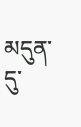མདུན་དུ་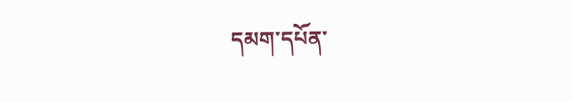དམག་དཔོན་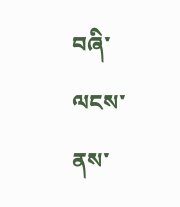བཞི་ལངས་ནས་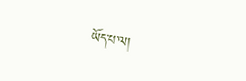ཡོད་པ་ལ།